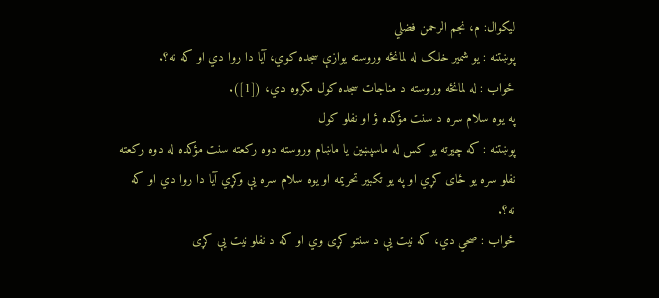ليکوال: م، نجم الرحمن فضلي
پوښتنه : يو شمير خلک له لمانځه وروسته يوازې سجده کوي، آيا دا روا دي او که نه؟.
ځواب : له لمانځه وروسته د مناجات سجده کول مکروه دي، ([1]).
په يوه سلام سره د سنت مؤکده ؤ او نفلو کول
پوښتنه : که چيرته يو کس له ماسپښين يا ماښام وروسته دوه رکعته سنت مؤکده له دوه رکعته نفلو سره يو ځاى کړي او په يو تکبير تحريمه او يوه سلام سره يې وکړي آيا دا روا دي او که نه؟.
ځواب : صحي دي، که نيت يې د سنتو کړى وي او که د نفلو نيت يې کړى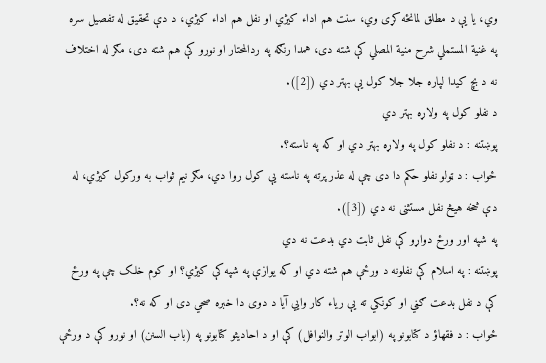وي، يا يې د مطلق لمانځه کړى وي، سنت هم اداء کيژي او نفل هم اداء کيژي، د دې تحقيق له تفصيل سره په غنية المستملي شرح منية المصلي کې شته دى، همدا رنګه په ردالمحتار او نورو کې هم شته دى، مګر له اختلاف نه د بچ کيدا لپاره جلا جلا کول يې بهتر دي ([2]).
د نفلو کول په ولاړه بهتر دي
پوښتنه : د نفلو کول په ولاړه بهتر دي او که په ناسته؟.
ځواب : د ټولو نفلو حکم دا دى چې له عذر پرته په ناسته يې کول روا دي، مګر نيم ثواب به ورکول کيژي، له دې څخه هيڅ نفل مستثنى نه دي ([3]).
په شپه اور ورځ دواړو کې نفل ثابت دي بدعت نه دي
پوښتنه : په اسلام کې نفلونه د ورځې هم شته دي او که يوازې په شپه کې کيژي؟ او کوم خلک چې په ورځ کې د نفل بدعت ګڼي او کونکي ته يې رياء کار وايي آيا د دوى دا خبره صحي دى او که نه؟.
ځواب : د فقهاؤ د کتابونو په (ابواب الوتر والنوافل) کې او د احاديثو کتابونو په (باب السنن) او نورو کې د ورځې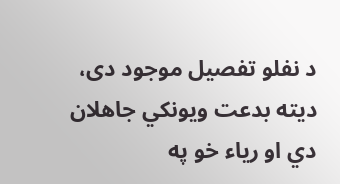د نفلو تفصيل موجود دى، ديته بدعت ويونکي جاهلان دي او رياء خو په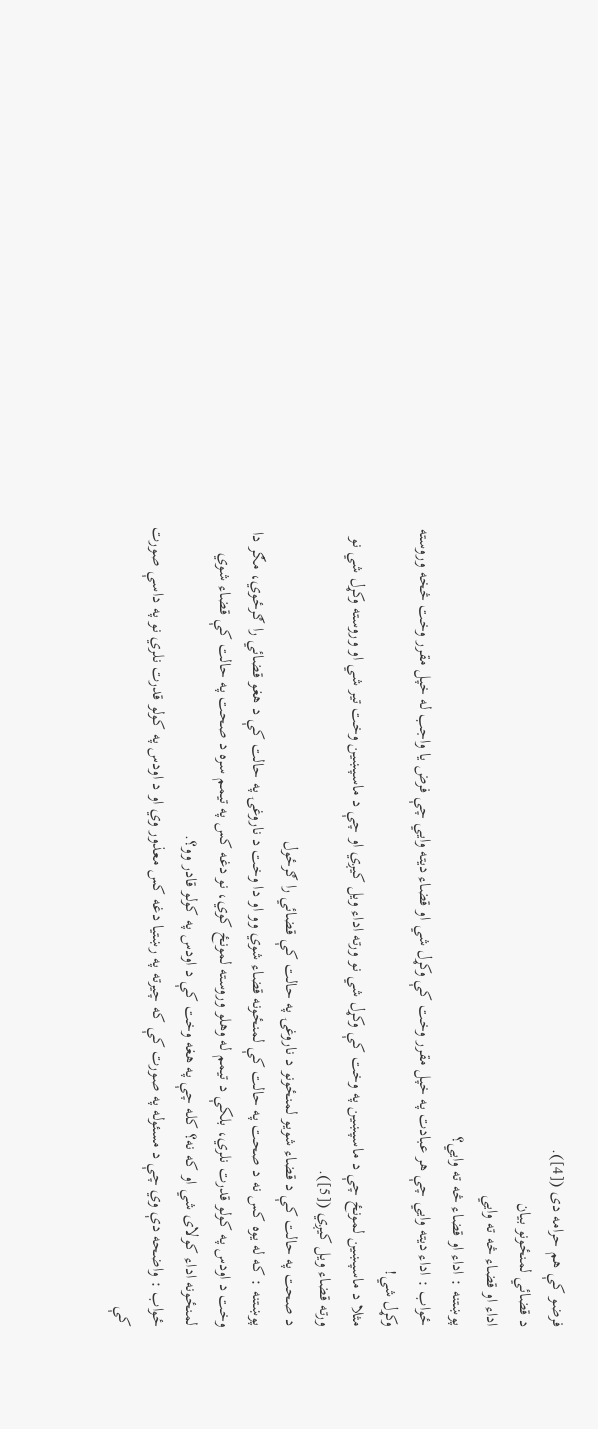فرضو کې هم حرامه دى ([4]).
د قضائي لمنځونو بيان
اداء او قضاء څه ته وايي
پوښتنه : اداء او قضاء څه ته وايي؟
ځواب : اداء ديته وايي چې هر عبادت په خپل مقرر وخت کې وکړل شي او قضاء ديته وايي چې فرض يا واجب له خپل مقرر وخت څخه وروسته وکړل شي!
مثلا د ماسپښين لمونځ چې د ماسپښين په وخت کې وکړل شي نو ورته اداء ويل کيږي او چې د ماسپښين وخت تير شي او وروسته وکړل شي نو ورته قضاء ويل کيږي ([5]).
د صحت په حالت کې د قضاء شويو لمنځونو د ناروغۍ په حالت کې قضائي را ګرځول
پوښتنه : که له يوه کس نه د صحت په حالت کې لمنځونه قضاء شوي وو او دا وخت د ناروغۍ په حالت کې د هغو قضائي را ګرځوي، مګر دا وخت د اودس په کولو قدرت نلري، بلکې د تيمم له وهلو وروسته لمونځ کوي، نو دغه کس په تيمم سره د صحت په حالت کې قضاء شوي لمنځونه اداء کولاى شي او که نه؟ کله چې په هغه وخت کې د اودس په کولو قادر وو؟.
ځواب : واضحه دې وي چې د مسئوله په صورت کې که چيرته په رښتيا دغه کس معذور وي او د اودس په کولو قدرت نلري نو په داسې صورت کې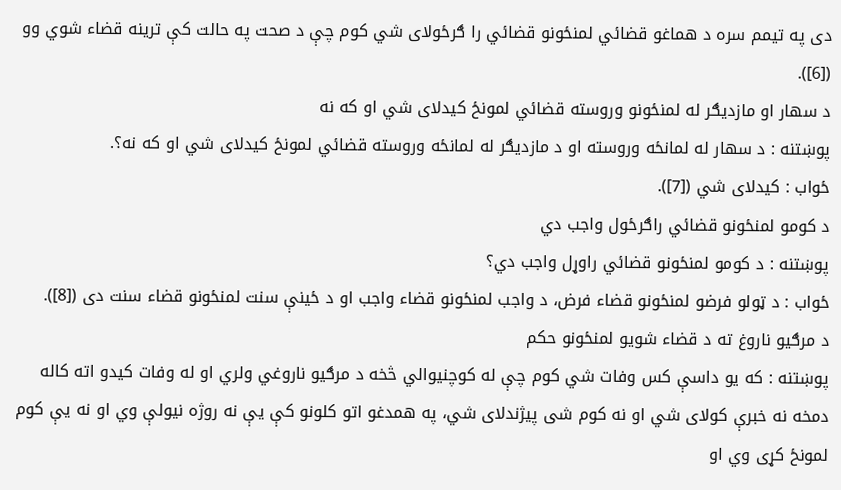دى په تيمم سره د هماغو قضائي لمنځونو قضائي را ګرځولاى شي کوم چې د صحت په حالت کې ترينه قضاء شوي وو ([6]).
د سهار او مازديګر له لمنځونو وروسته قضائي لمونځ کيدلاى شي او که نه
پوښتنه : د سهار له لمانځه وروسته او د مازديګر له لمانځه وروسته قضائي لمونځ کيدلاى شي او که نه؟.
ځواب : کيدلاى شي ([7]).
د کومو لمنځونو قضائي راګرځول واجب دي
پوښتنه : د کومو لمنځونو قضائي راوړل واجب دي؟
ځواب : د ټولو فرضو لمنځونو قضاء فرض، د واجب لمنځونو قضاء واجب او د ځينې سنت لمنځونو قضاء سنت دی ([8]).
د مرګيو ناروغ ته د قضاء شويو لمنځونو حکم
پوښتنه : که يو داسې کس وفات شي کوم چې له کوچنيوالي څخه د مرګيو ناروغي ولري او له وفات کيدو اته کاله دمخه نه خبرې کولاى شي او نه کوم شى پيژندلاى شي، په همدغو اتو کلونو کې يې نه روژه نيولې وي او نه يې کوم لمونځ کړى وي او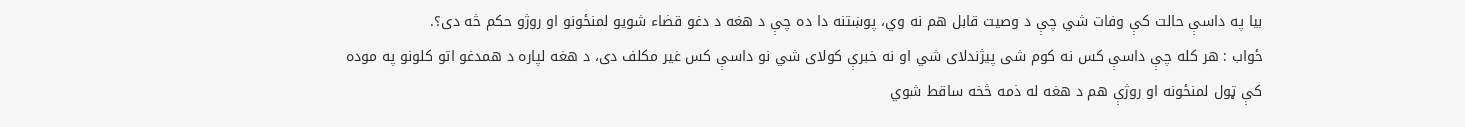بيا په داسې حالت کې وفات شي چې د وصيت قابل هم نه وي، پوښتنه دا ده چې د هغه د دغو قضاء شويو لمنځونو او روژو حکم څه دى؟.
ځواب : هر کله چې داسې کس نه کوم شى پيژندلاى شي او نه خبرې کولاى شي نو داسې کس غير مکلف دى، د هغه لپاره د همدغو اتو کلونو په موده کې ټول لمنځونه او روژې هم د هغه له ذمه څخه ساقط شوي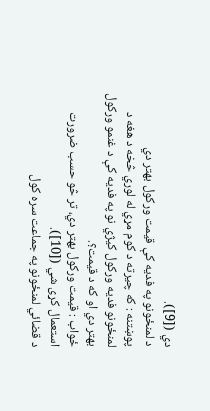دي ([9]).
د لمنځونو په فديه کې قيمت ورکول بهتر دي
پوښتنه : که چيرته د کوم مړي له لوري څخه د هغه د لمنځونو فديه ورکول کيژي نو په فديه کې د غنمو ورکول بهتر دي او که د قيمت؟.
ځواب : قيمت ورکول بهتر دي، تر څو حسب ضرورت استعمال کړى شي ([10]).
د قضائي لمنځونو په جماعت سره کول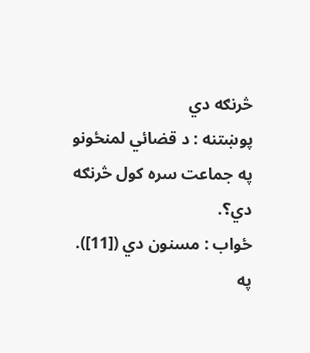څرنګه دي
پوښتنه : د قضائي لمنځونو په جماعت سره کول څرنګه دي؟.
ځواب : مسنون دي ([11]).
په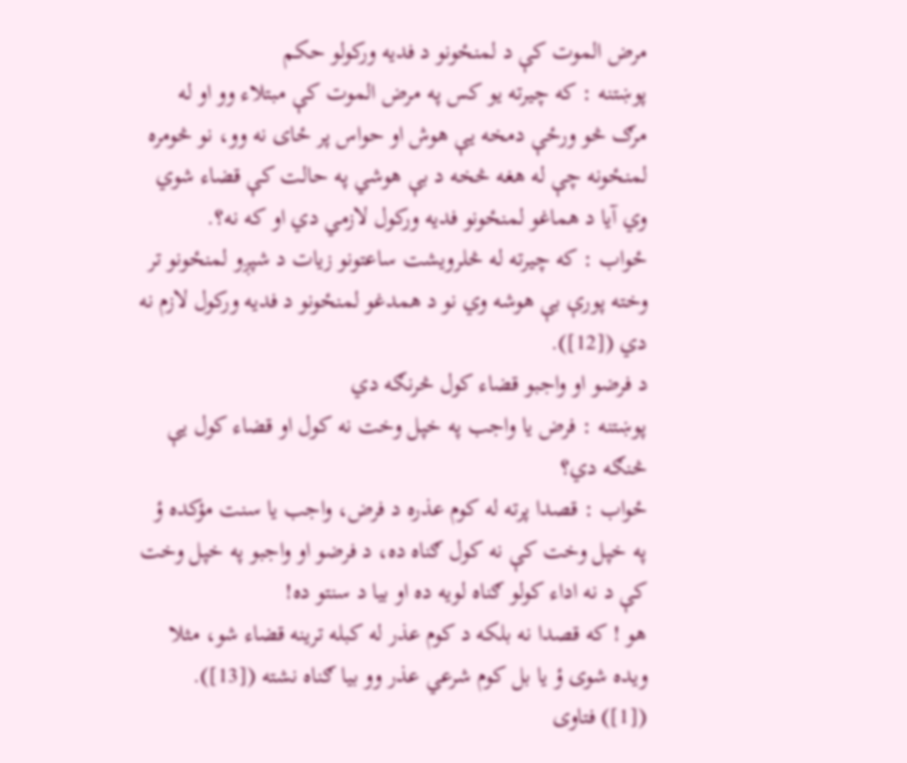مرض الموت کې د لمنځونو د فديه ورکولو حکم
پوښتنه : که چيرته يو کس په مرض الموت کې مبتلاء وو او له مرګ څو ورځې دمخه يې هوش او حواس پر ځاى نه وو، نو څومره لمنځونه چې له هغه څخه د بې هوشي په حالت کې قضاء شوي وي آيا د هماغو لمنځونو فديه ورکول لازمي دي او که نه؟.
ځواب : که چيرته له څلرويشت ساعتونو زيات د شپږو لمنځونو تر وخته پورې بې هوشه وي نو د همدغو لمنځونو د فديه ورکول لازم نه دي ([12]).
د فرضو او واجبو قضاء کول څرنګه دي
پوښتنه : فرض يا واجب په خپل وخت نه کول او قضاء کول يې څنګه دي؟
ځواب : قصدا پرته له کوم عذره د فرض، واجب يا سنت مؤکده ؤ په خپل وخت کې نه کول ګناه ده، د فرضو او واجبو په خپل وخت کې د نه اداء کولو ګناه لويه ده او بيا د سنتو ده!
هو ! که قصدا نه بلکه د کوم عذر له کبله ترينه قضاء شو، مثلا ويده شوی ؤ يا بل کوم شرعي عذر وو بيا ګناه نشته ([13]).
([1]) فتاوى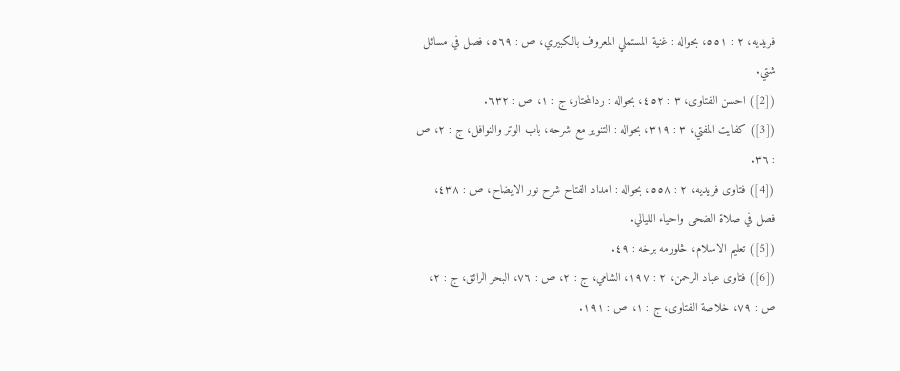فريديه، ٢ : ٥٥١، بحواله : غنية المستملي المعروف بالکبيري، ص : ٥٦٩، فصل في مسائل شتي.
([2]) احسن الفتاوى، ٣ : ٤٥٢، بحواله : ردالمحتار، ج : ١، ص : ٦٣٢.
([3]) کفايت المفتي، ٣ : ٣١٩، بحواله : التنوير مع شرحه، باب الوتر والنوافل، ج : ٢، ص : ٣٦.
([4]) فتاوى فريديه، ٢ : ٥٥٨، بحواله : امداد الفتاح شرح نور الايضاح، ص : ٤٣٨، فصل في صلاة الضحى واحياء الليالي.
([5]) تعليم الاسلام، څلورمه برخه : ٤٩.
([6]) فتاوى عباد الرحمن، ٢ : ١٩٧، الشامي، ج : ٢، ص : ٧٦، البحر الرائق، ج : ٢، ص : ٧٩، خلاصة الفتاوى، ج : ١، ص : ١٩١.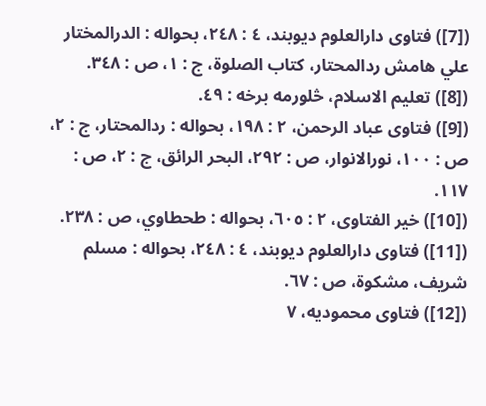([7]) فتاوى دارالعلوم ديوبند، ٤ : ٢٤٨، بحواله : الدرالمختار علي هامش ردالمحتار، کتاب الصلوة، ج : ١، ص : ٣٤٨.
([8]) تعليم الاسلام، څلورمه برخه : ٤٩.
([9]) فتاوى عباد الرحمن، ٢ : ١٩٨، بحواله : ردالمحتار، ج : ٢، ص : ١٠٠، نورالانوار، ص : ٢٩٢، البحر الرائق، ج : ٢، ص : ١١٧.
([10]) خير الفتاوى، ٢ : ٦٠٥، بحواله : طحطاوي، ص : ٢٣٨.
([11]) فتاوى دارالعلوم ديوبند، ٤ : ٢٤٨، بحواله : مسلم شريف، مشکوة، ص : ٦٧.
([12]) فتاوى محموديه، ٧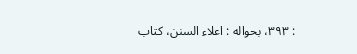: ٣٩٣، بحواله : اعلاء السنن، کتاب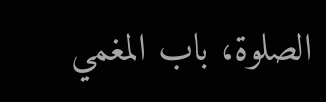الصلوة، باب المغمي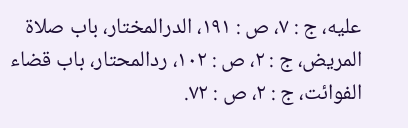عليه، ج : ٧، ص : ١٩١، الدرالمختار، باب صلاة المريض، ج : ٢، ص : ١٠٢، ردالمحتار، باب قضاء الفوائت، ج : ٢، ص : ٧٢.